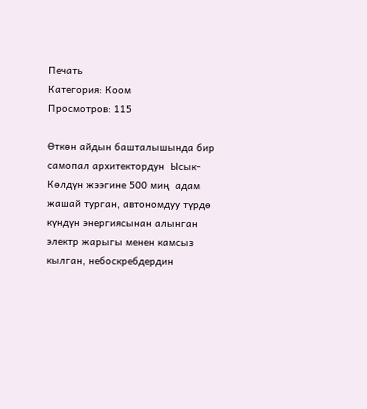Печать
Категория: Коом
Просмотров: 115

Өткөн айдын башталышында бир самопал архитектордун  Ысык-Көлдүн жээгине 500 миң  адам жашай турган, автономдуу түрдө күндүн энергиясынан алынган электр жарыгы менен камсыз кылган, небоскребдердин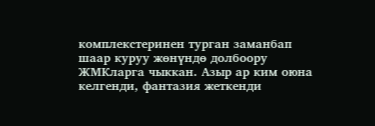комплекстеринен турган заманбап шаар куруу жөнүндө долбоору ЖМКларга чыккан. Азыр ар ким оюна келгенди, фантазия жеткенди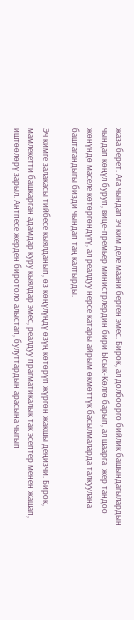жаза берет. Ага чындап эч ким деле маани берген эмес. Бирок, ал долбоорго бийлик башындагылардын чындап көңүл буруп, вице-премьер министрлердин бири Ысык-Көлгө барып, ал шаарга  жер тандоо жөнүндө маселе көтөргөндүгү, ал реалдуу нерсе катары айрым өкмөттүк басылмаларда талкуулана баштагандыгы бизди чындап таң калтырды.

Эч кимге залакасы тийбесе кыялданып, өз көңүлүңдү өзүң көтөрүп жүргөн жакшы деңизчи. Бирок, мамлекетти башкарган адамдар куру кыялдар эмес, реалдуу прагматикалык так эсептер менен жашап, иштөөлөрү зарыл. Антпесе жерден биротоло алыстап, булуттардын арасына чыгып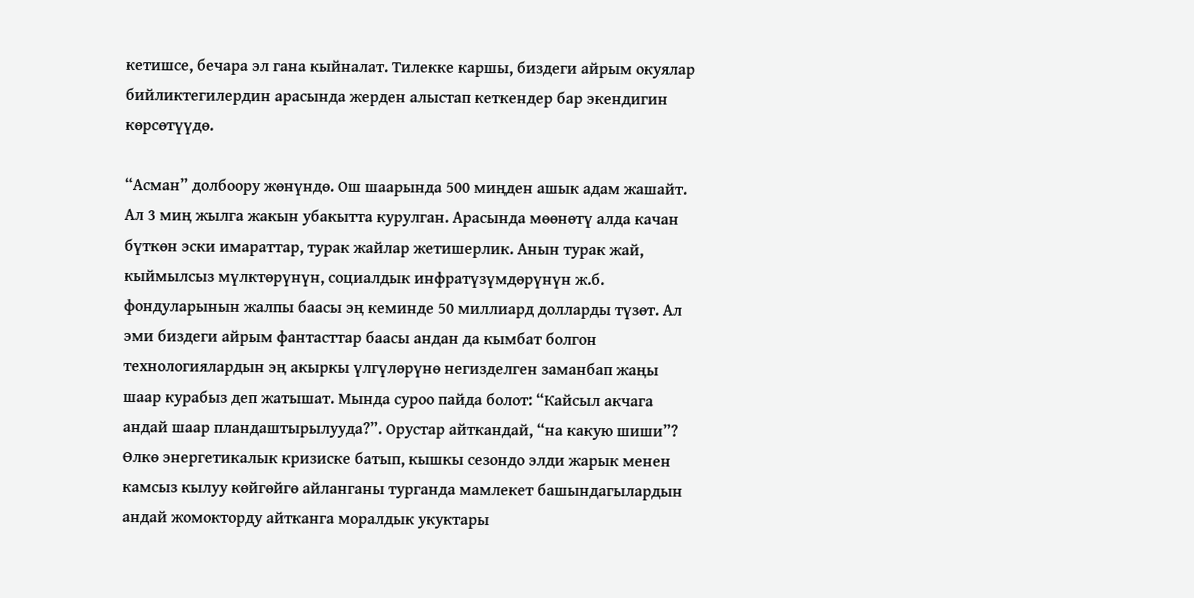кетишсе, бечара эл гана кыйналат. Тилекке каршы, биздеги айрым окуялар бийликтегилердин арасында жерден алыстап кеткендер бар экендигин көрсөтүүдө.

“Асман” долбоору жөнүндө. Ош шаарында 500 миңден ашык адам жашайт. Ал 3 миң жылга жакын убакытта курулган. Арасында мөөнөтү алда качан бүткөн эски имараттар, турак жайлар жетишерлик. Анын турак жай, кыймылсыз мүлктөрүнүн, социалдык инфратүзүмдөрүнүн ж.б. фондуларынын жалпы баасы эң кеминде 50 миллиард долларды түзөт. Ал эми биздеги айрым фантасттар баасы андан да кымбат болгон технологиялардын эң акыркы үлгүлөрүнө негизделген заманбап жаңы шаар курабыз деп жатышат. Мында суроо пайда болот: “Кайсыл акчага андай шаар пландаштырылууда?”. Орустар айткандай, “на какую шиши”? Өлкө энергетикалык кризиске батып, кышкы сезондо элди жарык менен камсыз кылуу көйгөйгө айланганы турганда мамлекет башындагылардын андай жомокторду айтканга моралдык укуктары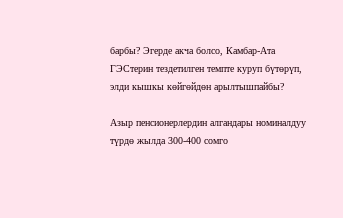барбы? Эгерде акча болсо, Камбар-Ата ГЭСтерин тездетилген темпте куруп бүтөрүп, элди кышкы көйгөйдөн арылтышпайбы?

Азыр пенсионерлердин алгандары номиналдуу түрдө жылда 300-400 сомго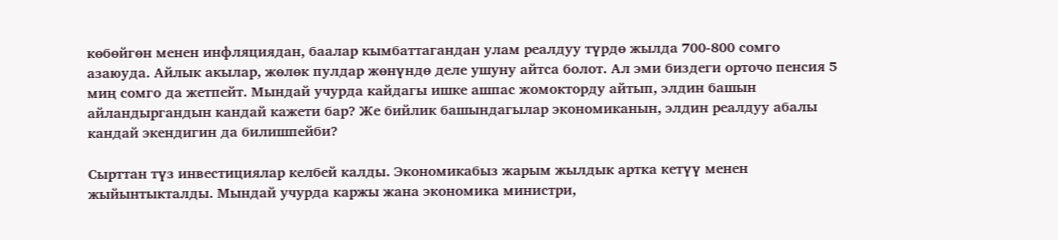көбөйгөн менен инфляциядан, баалар кымбаттагандан улам реалдуу түрдө жылда 700-800 сомго азаюуда. Айлык акылар, жөлөк пулдар жөнүндө деле ушуну айтса болот. Ал эми биздеги орточо пенсия 5 миң сомго да жетпейт. Мындай учурда кайдагы ишке ашпас жомокторду айтып, элдин башын айландыргандын кандай кажети бар? Же бийлик башындагылар экономиканын, элдин реалдуу абалы кандай экендигин да билишпейби?

Сырттан түз инвестициялар келбей калды. Экономикабыз жарым жылдык артка кетүү менен жыйынтыкталды. Мындай учурда каржы жана экономика министри,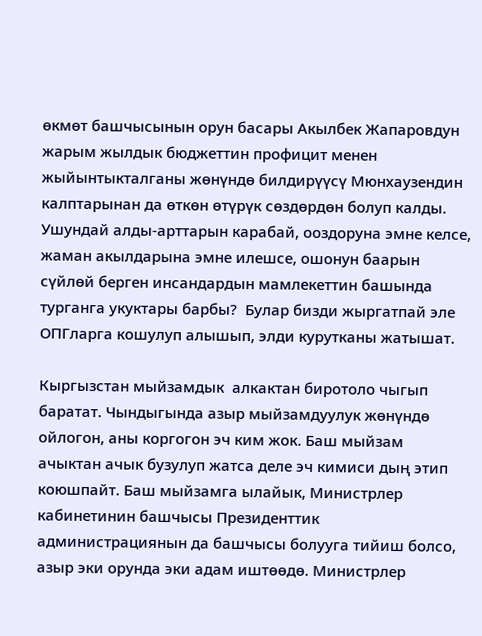өкмөт башчысынын орун басары Акылбек Жапаровдун жарым жылдык бюджеттин профицит менен жыйынтыкталганы жөнүндө билдирүүсү Мюнхаузендин калптарынан да өткөн өтүрүк сөздөрдөн болуп калды. Ушундай алды-арттарын карабай, ооздоруна эмне келсе, жаман акылдарына эмне илешсе, ошонун баарын сүйлөй берген инсандардын мамлекеттин башында турганга укуктары барбы?  Булар бизди жыргатпай эле ОПГларга кошулуп алышып, элди курутканы жатышат.

Кыргызстан мыйзамдык  алкактан биротоло чыгып баратат. Чындыгында азыр мыйзамдуулук жөнүндө ойлогон, аны коргогон эч ким жок. Баш мыйзам ачыктан ачык бузулуп жатса деле эч кимиси дың этип коюшпайт. Баш мыйзамга ылайык, Министрлер кабинетинин башчысы Президенттик администрациянын да башчысы болууга тийиш болсо, азыр эки орунда эки адам иштөөдө. Министрлер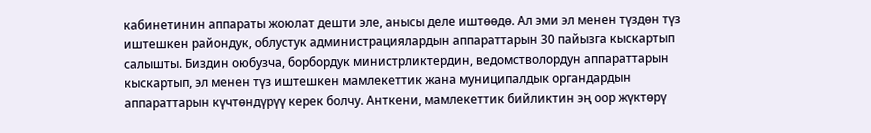кабинетинин аппараты жоюлат дешти эле, анысы деле иштөөдө. Ал эми эл менен түздөн түз иштешкен райондук, облустук администрациялардын аппараттарын 30 пайызга кыскартып салышты. Биздин оюбузча, борбордук министрликтердин, ведомстволордун аппараттарын кыскартып, эл менен түз иштешкен мамлекеттик жана муниципалдык органдардын аппараттарын күчтөндүрүү керек болчу. Анткени, мамлекеттик бийликтин эң оор жүктөрү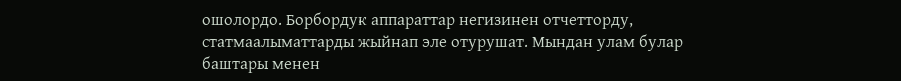ошолордо. Борбордук аппараттар негизинен отчетторду, статмаалыматтарды жыйнап эле отурушат. Мындан улам булар баштары менен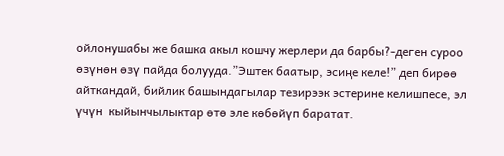ойлонушабы же башка акыл кошчу жерлери да барбы?-деген суроо өзүнөн өзү пайда болууда.”Эштек баатыр, эсиңе келе!” деп бирөө айткандай, бийлик башындагылар тезирээк эстерине келишпесе, эл үчүн  кыйынчылыктар өтө эле көбөйүп баратат.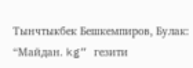Тынчтыкбек Бешкемпиров, Булак: “Майдан. kg” гезити